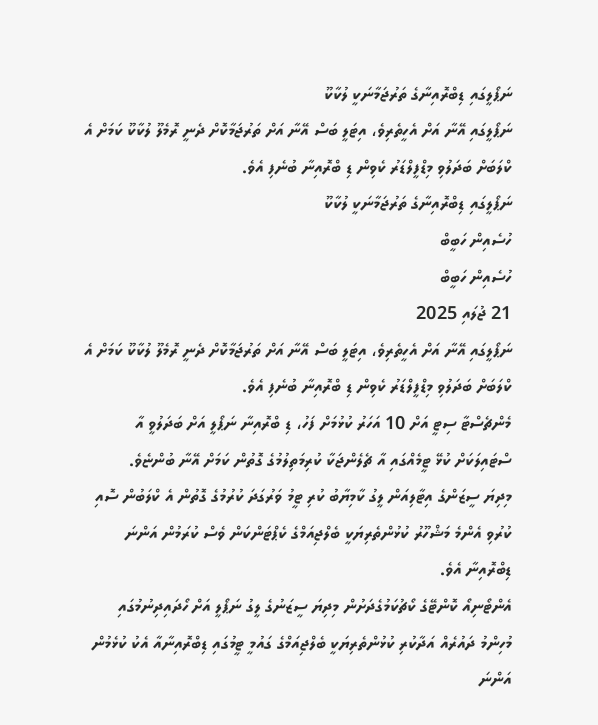ނަޕޯލީގައި ޑިބްރޮއިނާގެ ތަރުޖަމާނަކީ ލުކާކޫ
ނަޕޯލީގައި އޭނާ އަށް އެހީތެރިވެ، އިޓަލީ ބަސް އޭނާ އަށް ތަރުޖަމާކޮށް ދެނީ ރޮމެލޫ ލުކާކޫ ކަމަށް އެ ކްލަބަށް ބަދަލުވި މިޑްފީލްޑަރު ކެވިން ޑި ބްރޮއިނާ ބުނެފި އެވެ.
ނަޕޯލީގައި ޑިބްރޮއިނާގެ ތަރުޖަމާނަކީ ލުކާކޫ
ހުސެއިން ހަބީބް
ހުސެއިން ހަބީބް
21 ޖުލައި 2025
ނަޕޯލީގައި އޭނާ އަށް އެހީތެރިވެ، އިޓަލީ ބަސް އޭނާ އަށް ތަރުޖަމާކޮށް ދެނީ ރޮމެލޫ ލުކާކޫ ކަމަށް އެ ކްލަބަށް ބަދަލުވި މިޑްފީލްޑަރު ކެވިން ޑި ބްރޮއިނާ ބުނެފި އެވެ.
މެންޗެސްޓާ ސިޓީ އަށް 10 އަހަރު ކުޅުމަށް ފަހު، ޑި ބްރޮއިނާ ނަޕޯލީ އަށް ބަދަލުވީ އާ ސްޓައިލަކަށް ކުޅޭ ޓީމެއްގައި އާ ޗެލެންޖަކާ ކުރިމަތިލުމުގެ ގޮތުން ކަމަށް އޭނާ ބުންޏެވެ.
މިދިޔަ ސީޒަންގެ އިޓާލިއަން ލީގު ކާމިޔާބު ކުރި ޓީމު ވަރުގަދަ ކުރުމުގެ ގޮތުން އެ ކްލަބުން ސޮއި ކުރުވި އެންމެ މަޝްހޫރު ކުޅުންތެރިޔަކީ ބެލްޖިއަމްގެ ކެޕްޓަންކަން ވެސް ކުރަމުން އަންނަ ޑިބްރޮއިނާ އެވެ.
އެންޓޯނިއޯ ކޮންޓޭގެ ކޯޗުކަމުގެދަށުން މިދިޔަ ސީޒަނުގެ ލީގު ނަޕޯލީ އަށް ހޯދައިދިނުމުގައި މުހިންމު ދައުރެއް އަދާކުރި ކުޅުންތެރިޔަކީ ބެލްޖިއަމްގެ ގައުމީ ޓީމުގައި ޑިބްރޮއިނާއާ އެކު ކުޅެމުން އަންނަ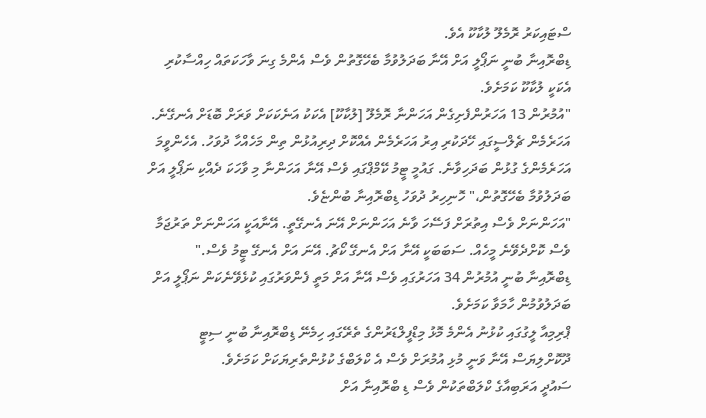ސްޓައިކަރު ރޮމެލޫ ލުކާކޫ އެވެ.
ޑިބްރޮއިނާ ބުނީ ނަޕޯލީ އަށް އޭނާ ބަދަލުވުމާ ބެހޭގޮތުން ވެސް އެންމެ ގިނަ ވާހަކަތައް ހިއްސާކުރި އެކަކީ ލުކާކޫ ކަމަށެވެ.
"އުމުރުން 13 އަހަރުންފެށިގެން އަހަންނާ ރޮމެލޫ [ލުކާކޫ] އެކަކު އަނެކަކަށް ވަރަށް ބޮޑަށް އެނގޭނެ. އަހަރެމެން ޗެލްސީގައި ހޭދަކުރި އިރު އަހަރެމެން އެއްކޮށް ދިރިއުޅުން ތިން މަހެއްހާ ދުވަހު. އެހެންވީމަ އަހަރެމެންގެ ގުޅުން ބަދަހިވާނެ. ގައުމީ ޓީމު ކޭމްޕްގައި ވެސް އޭނާ އަހަންނާ މި ވާހަކަ ދެއްކި ނަޕޯލީ އަށް ބަދަލުވުމާ ބެހޭގޮތުން،" ހޮނިހިރު ދުވަހު ޑިބްރޮއިނާ ބުންޏެވެ.
"އަހަންނަށް ވެސް އިތުރަށް ފަސޭހަ ވާނެ އަހަންނަށް އޭނަ އެނގޭތީ. އޭނާއަކީ އަހަންނަށް ތަރުޖަމާ ވެސް ކޮށްދެވޭނެ މީހެއް. ސަބަބަކީ އޭނާ އަށް އެނގޭ ކޯޗު. އޭނަ އަށް އެނގޭ ޓީމު ވެސް."
ޑިބްރޮއިނާ ބުނީ އުމުރުން 34 އަހަރުގައި ވެސް އޭނާ އަށް މަތީ ފެންވަރުގައި ކުޅެވޭނެކަން ނަޕޯލީ އަށް ބަދަލުވުމުން ހާމަވާ ކަމަށެވެ.
ޕްރިމިއާ ލީގުގައި ކުޅުނު އެންމެ މޮޅު މިޑްފީލްޑަރުންގެ ތެރޭގައި ހިމެނޭ ޑިބްރޮއިނާ ބުނީ ސިޓީ ދޫކޮށްލިޔަސް އޭނާ ވަނީ މުޅި އުމުރަށް ވެސް އެ ކްލަބްގެ ކުޅުންތެރިޔަކަށް ކަމަށެވެ.
ސައުދީ އަރަބިއާގެ ކްލަބްތަކުން ވެސް ޑި ބްރޮއިނާ އަށް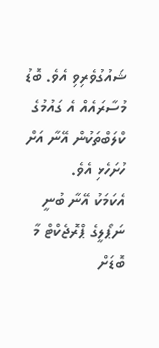ޝައުގުވެރިވި އެވެ. ބޮޑު މުސާރައެއް އެ ގައުމުގެ ކްލަބްތަކުން އޭނާ އަށް ހުށަހެޅި އެވެ.
އެކަމަކު އޭނާ ބުނީ ނަޕޯލީގެ ޕްރޮޖެކްޓް މާ ބޮޑަށް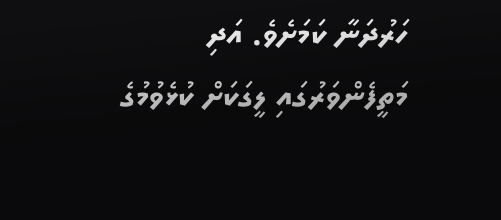ހަރުދަނާ ކަމަށެވެ. އަދި މަތީފެންވަރުގައި ލީގަކަށް ކުޅެވުމުގެ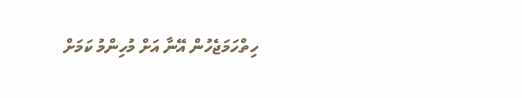ހިތްހަމަޖެހުން އޭނާ އަށް މުހިންމު ކަމަށް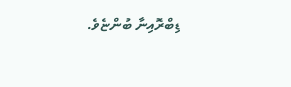ޑިބްރޮއިނާ ބުންޏެވެ.